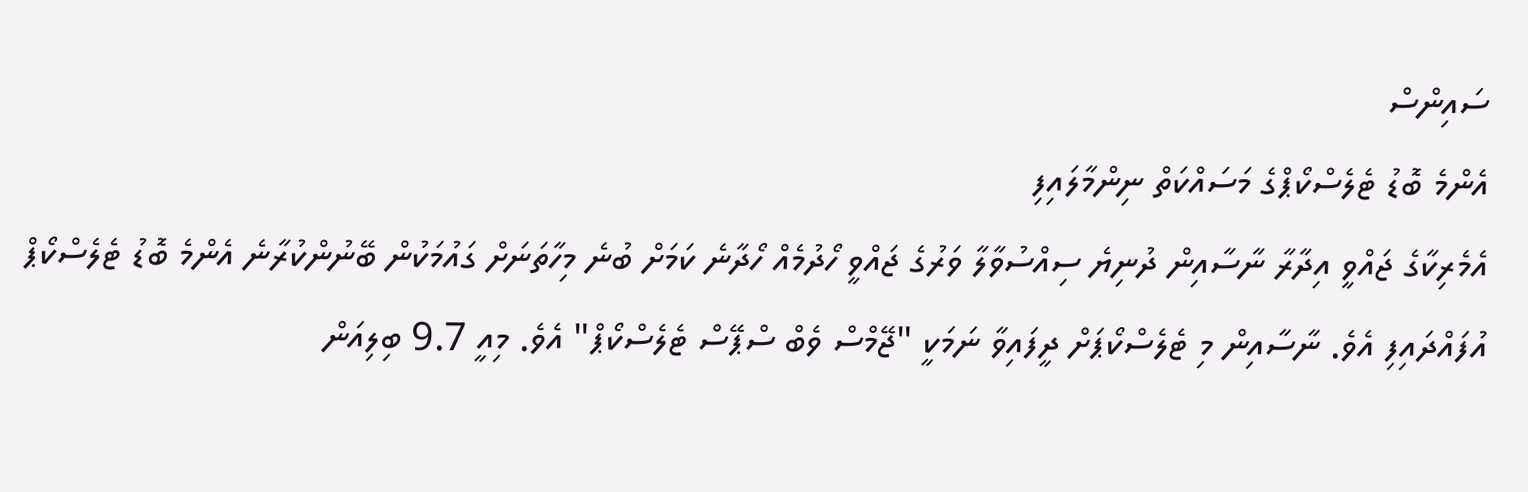ސައިންސް
އެންމެ ބޮޑު ޓެލެސްކޯޕްގެ މަސައްކަތް ނިންމާލައިފި
އެމެރިކާގެ ޖައްވީ އިދާރާ ނާސާއިން ދުނިޔެ ސިއްސުވާލާ ވަރުގެ ޖައްވީ ހޯދުމެއް ހޯދާނެ ކަމަށް ބުނެ މިހާތަނަށް ގައުމަކުން ބޭނުންކުރާނެ އެންމެ ބޮޑު ޓެލެސްކޯޕް އުފައްދައިފި އެވެ. ނާސާއިން މި ޓެލެސްކޯޕަށް ދީފައިވާ ނަމަކީ "ޖޭމްސް ވެބް ސްޕޭސް ޓެލެސްކޯޕް" އެވެ. މިއީ 9.7 ބިލިއަން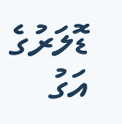ޑޮލަރުގެ އަގު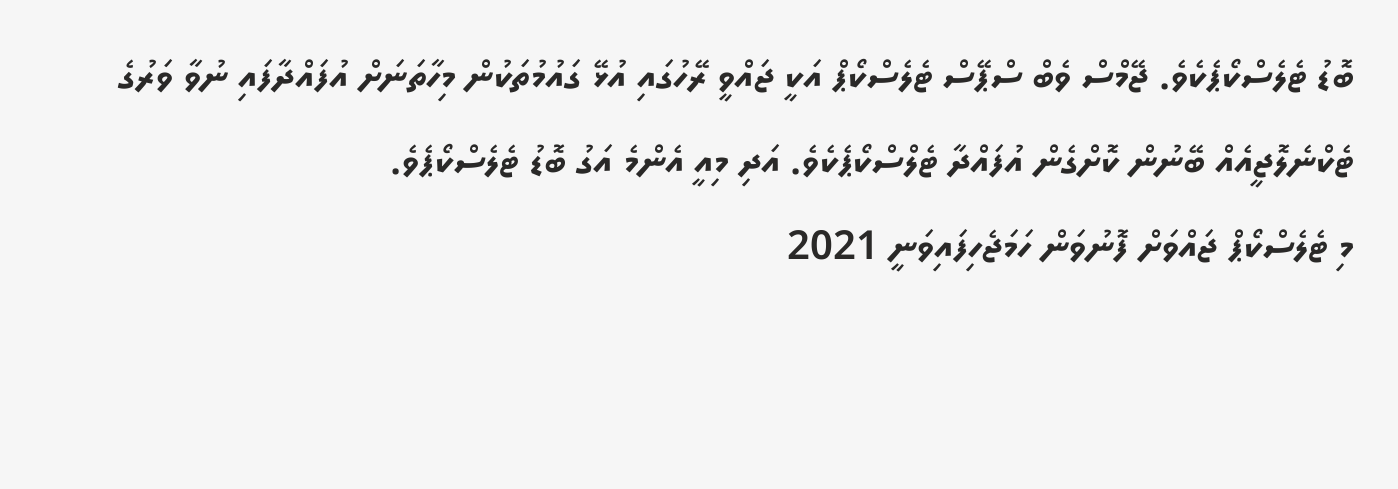ބޮޑު ޓެލެސްކޯޕެކެވެ. ޖޭމްސް ވެބް ސްޕޭސް ޓެލެސްކޯޕް އަކީ ޖައްވީ ރޭހުގައި އުޅޭ ގައުމުތަކުން މިހާތަނަށް އުފައްދާފައި ނުވާ ވަރުގެ ޓެކްނެލޮޖީއެއް ބޭނުން ކޮށްގެން އުފައްދާ ޓެލްސްކޯޕެކެވެ. އަދި މިއީ އެންމެ އަގު ބޮޑު ޓެލެސްކޯޕެވެ.
މި ޓެލެސްކޯޕް ޖައްވަށް ފޮނުވަން ހަމަޖެހިފައިވަނީ 2021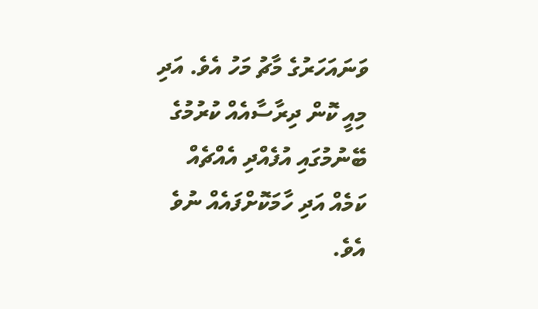ވަނައަހަރުގެ މާޗު މަހު އެވެ. އަދި މިއީ ކޮން ދިރާސާއެއް ކުރުމުގެ ބޭނުމުގައި އުފެއްދި އެއްޗެއް ކަމެއް އަދި ހާމަކޮށްފައެއް ނުވެ އެވެ.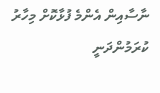ނާސާއިން އެންމެ ފުޅާކޮށް މިހާރު ކުރަމުންދަނީ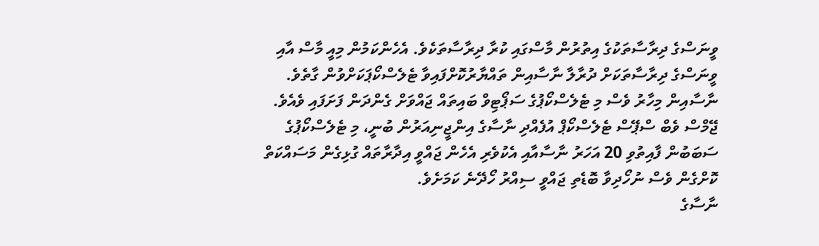ވީނަސްގެ ދިރާސާތަކުގެ އިތުރުން މާސްގައި ކުރާ ދިރާސާތަކެވެ. އެހެންކަމުން މިއީ މާސް އާއި ވީނަސްގެ ދިރާސާތަކަށް ދުރާލާ ނާސާއިން ތައްޔާރުކޮށްފައިވާ ޓެލެސްކޯޕަކަށްވުން ގާތެވެ. ނާސާއިން މިހާރު ވެސް މި ޓެލެސްކޯޕުގެ ސަޕޯޓިވް ބައިތައް ޖައްވަށް ގެންދަން ފަށަފައި ވެއެވެ.
ޖޭމްސް ވެބް ސްޕޭސް ޓެލެސްކޯޕް އުފެއްދި ނާސާގެ އިންޖީނިއަރުން ބުނީ، މި ޓެލެސްކޯޕުގެ ސަބަބުން ފާއިތުވި 20 އަހަރު ނާސާއާއި އެކުވެރި އެހެން ޖައްވީ އިދާރާތައް ގުޅިގެން މަސައްކަތް ކޮށްގެން ވެސް ނުހޯދިވާ ބޮޑެތި ޖައްވީ ސިއްރު ހޯދޭނެ ކަމަށެވެ.
ނާސާގެ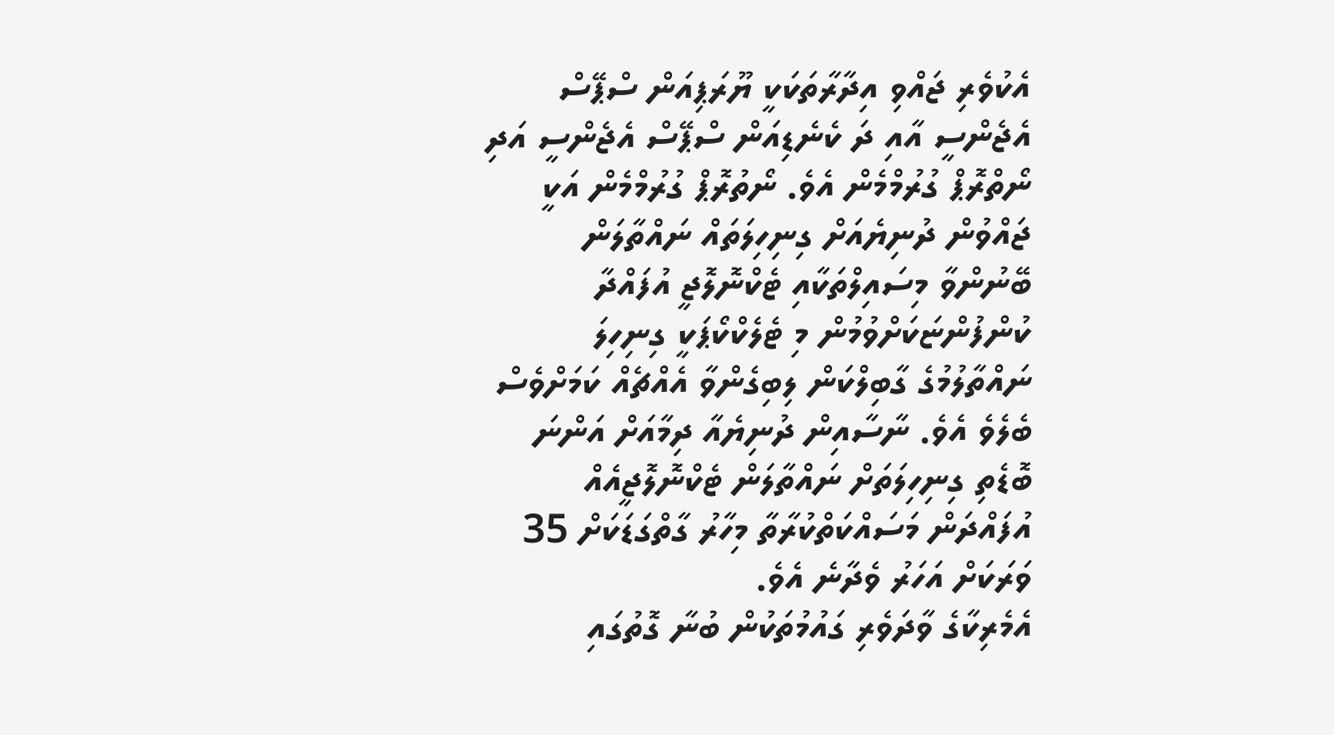އެކުވެރި ޖައްވި އިދާރާތަކަކީ ޔޫރަޕިއަން ސްޕޭސް އެޖެންސީ އާއި ދަ ކެނެޑިއަން ސްޕޭސް އެޖެންސީ އަދި ނޯތްރޮޕް ގުރުމްމެން އެވެ. ނޯތުރޮޕް ގުރުމްމެން އަކީ ޖައްވުން ދުނިޔެއަށް ގިނިހިލަތައް ނައްތާލަން ބޭނުންވާ މިސައިލްތަކާއި ޓެކްނޮލޮޖީ އުފައްދާ ކުންފުންޏަކަށްވުމުން މި ޓެލެކްކޯޕަކީ ގިނިހިލަ ނައްތާލުމުގެ ގާބިލްކަން ލިބިގެންވާ އެއްޗެއް ކަމަށްވެސް ބެލެވެ އެވެ. ނާސާއިން ދުނިޔެއާ ދިމާއަށް އަންނަ ބޮޑެތި ގިނިހިލަތަށް ނައްތާލަން ޓެކްނޮލޮޖީއެއް އުފައްދަން މަސައްކަތްކުރާތާ މިހާރު ގާތްގަޑަކަށް 35 ވަރަކަށް އަހަރު ވެދާނެ އެވެ.
އެމެރިކާގެ ވާދަވެރި ގައުމުތަކުން ބުނާ ގޮތުގައި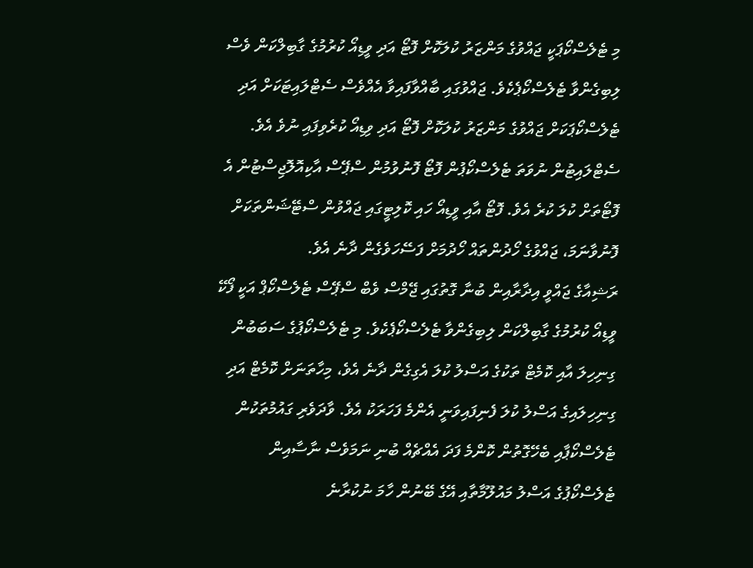މި ޓެލެސްކޯޕަކީ ޖައްވުގެ މަންޒަރު ކުލަކޮށް ފޮޓޯ އަދި ވީޑިއޯ ކުރުމުގެ ގާބިލްކަން ވެސް ލިބިގެންވާ ޓެލެސްކޯޕެކެވެ. ޖައްވުގައި ބާއްވާފައިވާ އެއްވެސް ސެޓްލައިޓަކަށް އަދި ޓެލެސްކޯޕަކަށް ޖައްވުގެ މަންޒަރު ކުލަކޮށް ފޮޓޯ އަދި ވިޑިއޯ ކުރެވިފައި ނުވެ އެވެ. ސެޓްލައިޓުން ނުވަތަ ޓެލެސްކޯޕުން ފޮޓޯ ފޮނުވުމުން ސްޕޭސް އާކިއޮލޮޖިސްޓުން އެ ފޮޓޯތަށް ކުލަ ކުރެ އެވެ. ފޮޓޯ އާއި ވީޑިއޯ ހައި ކޮލިޓީގައި ޖައްވުން ސްޓޭޝަންތަކަށް ފޮނުވާނަމަ، ޖައްވުގެ ހޯދުންތައް ހޯދުމަށް ފަސޭހަވެގެން ދާނެ އެވެ.
ރަޝިއާގެ ޖައްވީ އިދާރާއިން ބުނާ ގޮތުގައި ޖޭމްސް ވެބް ސްޕޭސް ޓެލެސްކޯޕް އަކީ ފޯކޭ ވީޑިއޯ ކުރުމުގެ ގާބިލްކަން ލިބިގެންވާ ޓެލެސްކޯޕެކެވެ. މި ޓެލެސްކޯޕުގެ ސަބަބުން ގިނިހިލަ އާއި ކޮމެޓް ތަކުގެ އަސްލު ކުލަ އެގިގެން ދާނެ އެވެ، މިހާތަނަށް ކޮމެޓް އަދި ގިނިހިލައިގެ އަސްލު ކުލަ ފެނިފައިވަނީ އެންމެ ފަހަރަކު އެވެ. ވާދަވެރި ގައުމުތަކުން ޓެލެސްކޯޕާއި ބެހޭގޮތުން ކޮންމެ ފަދަ އެއްޗެއް ބުނި ނަމަވެސް ނާސާއިން ޓެލެސްކޯޕުގެ އަސްލު މައުލޫމާތާއި އޭގެ ބޭނުން ހާމަ ނުކުރާނެ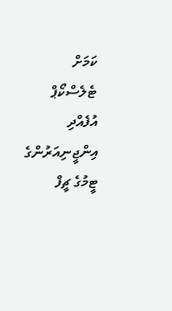ކަމަށް ޓެލެސްކޯޕް އުފެއްދި އިންޖީނިއަރުންގެ ޓީމުގެ ޗީފް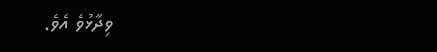ވިދާޅުވެ އެވެ.